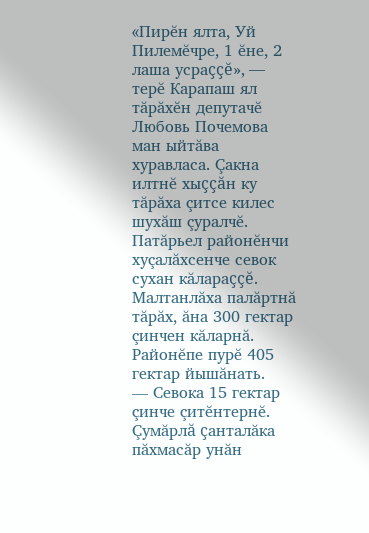«Пирĕн ялта, Уй Пилемĕчре, 1 ĕне, 2 лаша усраççĕ», — терĕ Карапаш ял тăрăхĕн депутачĕ Любовь Почемова ман ыйтăва хуравласа. Çакна илтнĕ хыççăн ку тăрăха çитсе килес шухăш çуралчĕ.
Патăрьел районĕнчи хуçалăхсенче севок сухан кăлараççĕ. Малтанлăха палăртнă тăрăх, ăна 300 гектар çинчен кăларнă. Районĕпе пурĕ 405 гектар йышăнать.
— Севока 15 гектар çинче çитĕнтернĕ. Çумăрлă çанталăка пăхмасăр унăн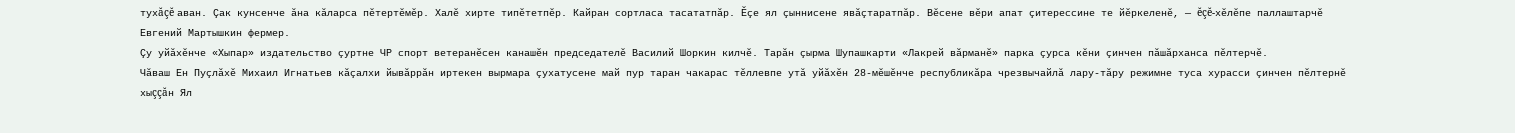тухăçĕ аван. Çак кунсенче ăна кăларса пĕтертĕмĕр. Халĕ хирте типĕтетпĕр. Кайран сортласа тасататпăр. Ĕçе ял çыннисене явăçтаратпăр. Вĕсене вĕри апат çитерессине те йĕркеленĕ, — ĕçĕ-хĕлĕпе паллаштарчĕ Евгений Мартышкин фермер.
Çу уйăхĕнче «Хыпар» издательство çуртне ЧР спорт ветеранĕсен канашĕн председателĕ Василий Шоркин килчĕ. Тарăн çырма Шупашкарти «Лакрей вăрманĕ» парка çурса кĕни çинчен пăшăрханса пĕлтерчĕ.
Чăваш Ен Пуçлăхĕ Михаил Игнатьев кăçалхи йывăррăн иртекен вырмара çухатусене май пур таран чакарас тĕллевпе утă уйăхĕн 28-мĕшĕнче республикăра чрезвычайлă лару-тăру режимне туса хурасси çинчен пĕлтернĕ хыççăн Ял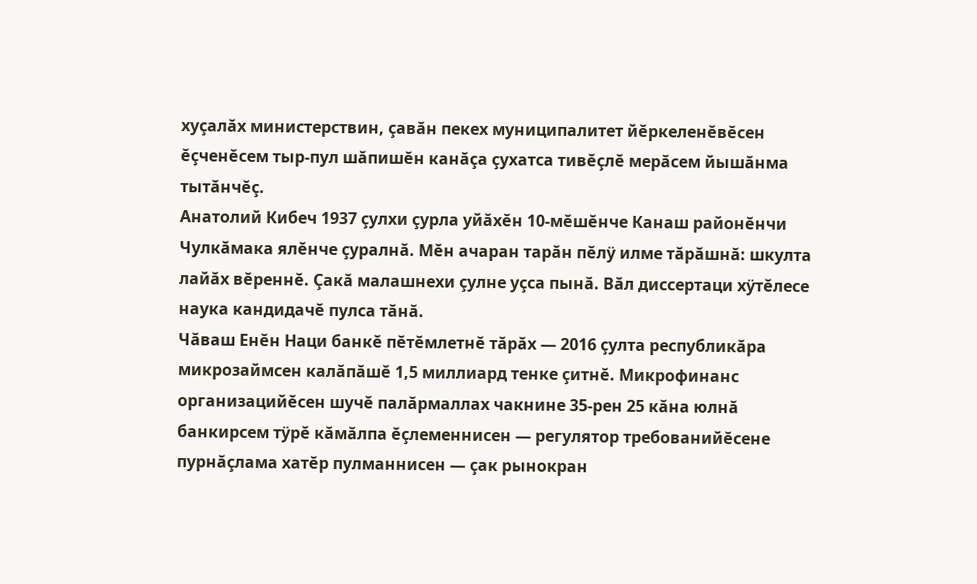хуçалăх министерствин, çавăн пекех муниципалитет йĕркеленĕвĕсен ĕçченĕсем тыр-пул шăпишĕн канăçа çухатса тивĕçлĕ мерăсем йышăнма тытăнчĕç.
Анатолий Кибеч 1937 çулхи çурла уйăхĕн 10-мĕшĕнче Канаш районĕнчи Чулкăмака ялĕнче çуралнă. Мĕн ачаран тарăн пĕлÿ илме тăрăшнă: шкулта лайăх вĕреннĕ. Çакă малашнехи çулне уçса пынă. Вăл диссертаци хÿтĕлесе наука кандидачĕ пулса тăнă.
Чăваш Енĕн Наци банкĕ пĕтĕмлетнĕ тăрăх — 2016 çулта республикăра микрозаймсен калăпăшĕ 1,5 миллиард тенке çитнĕ. Микрофинанс организацийĕсен шучĕ палăрмаллах чакнине 35-рен 25 кăна юлнă банкирсем тÿрĕ кăмăлпа ĕçлеменнисен — регулятор требованийĕсене пурнăçлама хатĕр пулманнисен — çак рынокран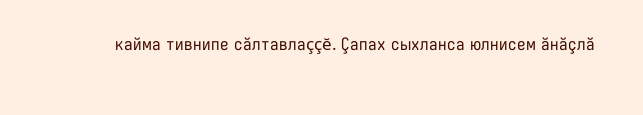кайма тивнипе сăлтавлаççĕ. Çапах сыхланса юлнисем ăнăçлă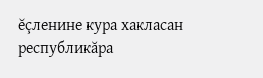ĕçленине кура хакласан республикăра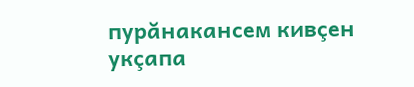пурăнакансем кивçен укçапа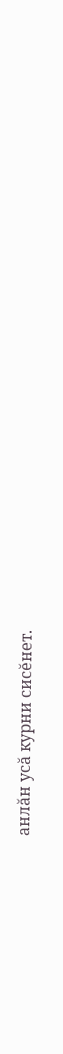анлăн усă курни сисĕнет.